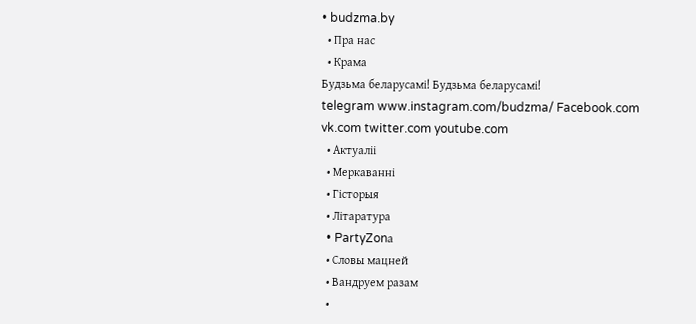• budzma.by
  • Пра нас
  • Крама
Будзьма беларусамі! Будзьма беларусамі!
telegram www.instagram.com/budzma/ Facebook.com vk.com twitter.com youtube.com
  • Актуаліі
  • Меркаванні
  • Гісторыя
  • Літаратура
  • PartyZonа
  • Словы мацней
  • Вандруем разам
  •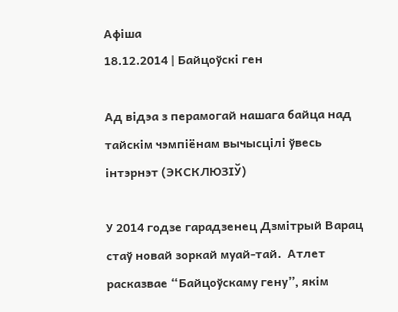Афіша
18.12.2014 | Байцоўскі ген

Ад відэа з перамогай нашага байца над тайскім чэмпіёнам вычысцілі ўвесь інтэрнэт (ЭКСКЛЮЗІЎ)

У 2014 годзе гарадзенец Дзмітрый Варац стаў новай зоркай муай-тай.  Атлет расказвае “Байцоўскаму гену”, якім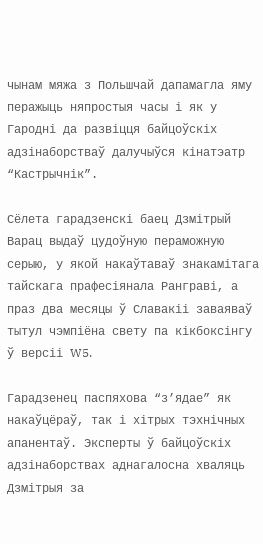чынам мяжа з Польшчай дапамагла яму  перажыць няпростыя часы і як у Гародні да развіцця байцоўскіх адзінаборстваў далучыўся кінатэатр “Кастрычнік”.

Сёлета гарадзенскі баец Дзмітрый Варац выдаў цудоўную пераможную серыю, у якой накаўтаваў знакамітага тайскага прафесіянала Ранграві, а праз два месяцы ў Славакіі заваяваў тытул чэмпіёна свету па кікбоксінгу ў версіі W5.

Гарадзенец паспяхова “з’ядае” як накаўцёраў, так і хітрых тэхнічных апанентаў. Эксперты ў байцоўскіх адзінаборствах аднагалосна хваляць Дзмітрыя за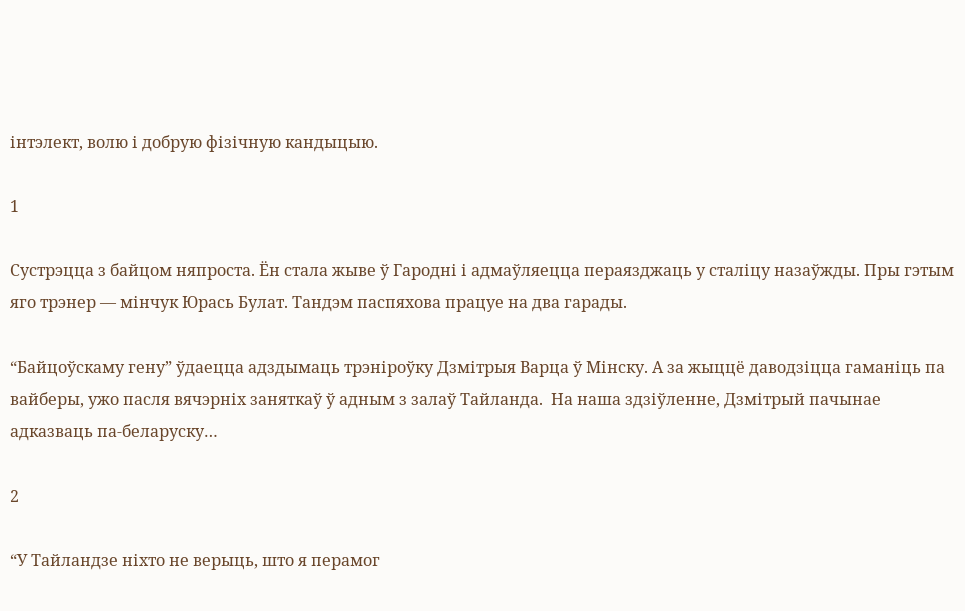інтэлект, волю і добрую фізічную кандыцыю.

1

Сустрэцца з байцом няпроста. Ён стала жыве ў Гародні і адмаўляецца пераязджаць у сталіцу назаўжды. Пры гэтым яго трэнер — мінчук Юрась Булат. Тандэм паспяхова працуе на два гарады.

“Байцоўскаму гену” ўдаецца адздымаць трэніроўку Дзмітрыя Варца ў Мінску. А за жыццё даводзіцца гаманіць па вайберы, ужо пасля вячэрніх заняткаў ў адным з залаў Тайланда.  На наша здзіўленне, Дзмітрый пачынае адказваць па-беларуску…

2

“У Тайландзе ніхто не верыць, што я перамог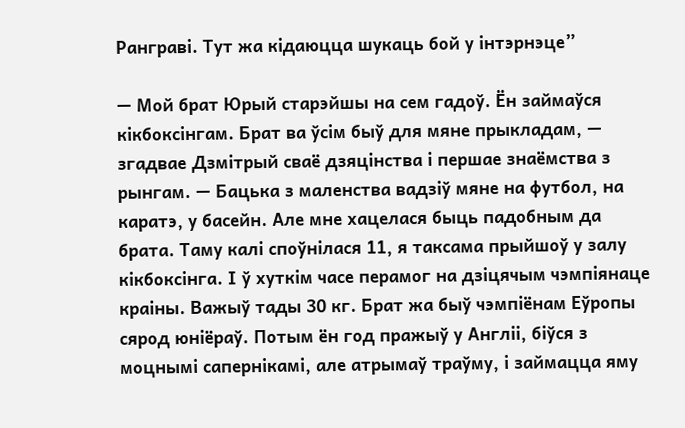Ранграві. Тут жа кідаюцца шукаць бой у інтэрнэце”

— Мой брат Юрый старэйшы на сем гадоў. Ён займаўся кікбоксінгам. Брат ва ўсім быў для мяне прыкладам, — згадвае Дзмітрый сваё дзяцінства і першае знаёмства з рынгам. — Бацька з маленства вадзіў мяне на футбол, на каратэ, у басейн. Але мне хацелася быць падобным да брата. Таму калі споўнілася 11, я таксама прыйшоў у залу кікбоксінга. І ў хуткім часе перамог на дзіцячым чэмпіянаце краіны. Важыў тады 30 кг. Брат жа быў чэмпіёнам Еўропы сярод юніёраў. Потым ён год пражыў у Англіі, біўся з моцнымі сапернікамі, але атрымаў траўму, і займацца яму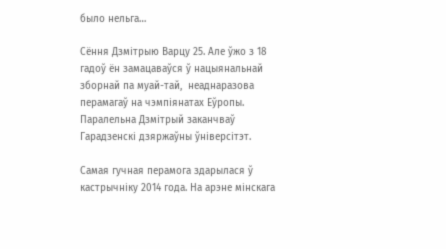было нельга…

Сёння Дзмітрыю Варцу 25. Але ўжо з 18 гадоў ён замацаваўся ў нацыянальнай зборнай па муай-тай,  неаднаразова перамагаў на чэмпіянатах Еўропы. Паралельна Дзмітрый заканчваў Гарадзенскі дзяржаўны ўніверсітэт.

Самая гучная перамога здарылася ў кастрычніку 2014 года. На арэне мінскага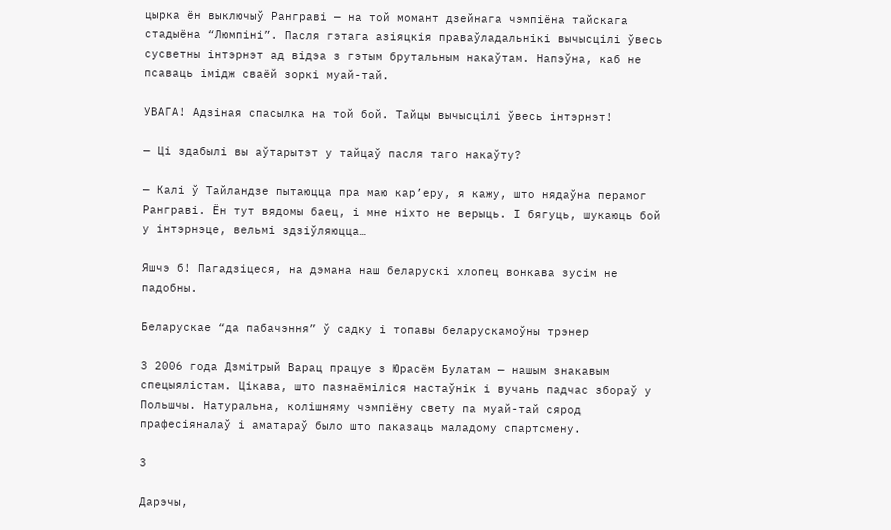цырка ён выключыў Ранграві — на той момант дзейнага чэмпіёна тайскага стадыёна “Люмпіні”. Пасля гэтага азіяцкія праваўладальнікі вычысцілі ўвесь сусветны інтэрнэт ад відэа з гэтым брутальным накаўтам. Напэўна, каб не псаваць імідж сваёй зоркі муай-тай.

УВАГА! Адзіная спасылка на той бой. Тайцы вычысцілі ўвесь інтэрнэт!

— Ці здабылі вы аўтарытэт у тайцаў пасля таго накаўту?

— Калі ў Тайландзе пытаюцца пра маю кар’еру, я кажу, што нядаўна перамог Ранграві. Ён тут вядомы баец, і мне ніхто не верыць. І бягуць, шукаюць бой у інтэрнэце, вельмі здзіўляюцца…

Яшчэ б! Пагадзіцеся, на дэмана наш беларускі хлопец вонкава зусім не падобны.

Беларускае “да пабачэння” ў садку і топавы беларускамоўны трэнер

З 2006 года Дзмітрый Варац працуе з Юрасём Булатам — нашым знакавым спецыялістам. Цікава, што пазнаёміліся настаўнік і вучань падчас збораў у Польшчы. Натуральна, колішняму чэмпіёну свету па муай-тай сярод прафесіяналаў і аматараў было што паказаць маладому спартсмену.

3

Дарэчы,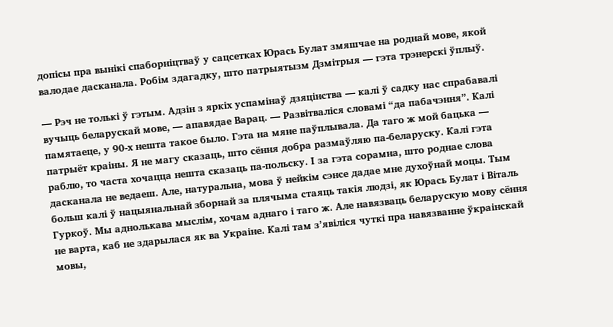допісы пра вынікі спаборніцтваў у сацсетках Юрась Булат змяшчае на роднай мове, якой валодае дасканала. Робім здагадку, што патрыятызм Дзмітрыя — гэта трэнерскі ўплыў.

— Рэч не толькі ў гэтым. Адзін з яркіх успамінаў дзяцінства — калі ў садку нас спрабавалі вучыць беларускай мове, — апавядае Варац. — Развітваліся словамі “да пабачэння”. Калі памятаеце, у 90-х нешта такое было. Гэта на мяне паўплывала. Да таго ж мой бацька — патрыёт краіны. Я не магу сказаць, што сёння добра размаўляю па-беларуску. Калі гэта раблю, то часта хочацца нешта сказаць па-польску. І за гэта сорамна, што роднае слова дасканала не ведаеш. Але, натуральна, мова ў нейкім сэнсе дадае мне духоўнай моцы. Тым больш калі ў нацыянальнай зборнай за плячыма стаяць такія людзі, як Юрась Булат і Віталь Гуркоў. Мы аднолькава мыслім, хочам аднаго і таго ж. Але навязваць беларускую мову сёння не варта, каб не здарылася як ва Украіне. Калі там з’явіліся чуткі пра навязванне ўкраінскай мовы,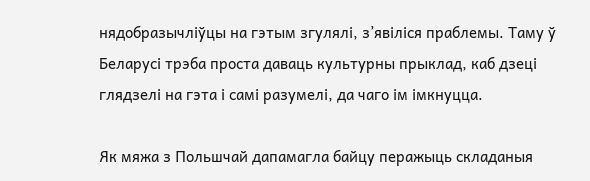нядобразычліўцы на гэтым згулялі, з’явіліся праблемы. Таму ў Беларусі трэба проста даваць культурны прыклад, каб дзеці глядзелі на гэта і самі разумелі, да чаго ім імкнуцца.

Як мяжа з Польшчай дапамагла байцу перажыць складаныя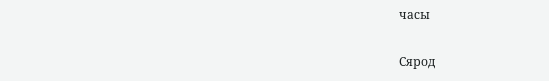часы

Сярод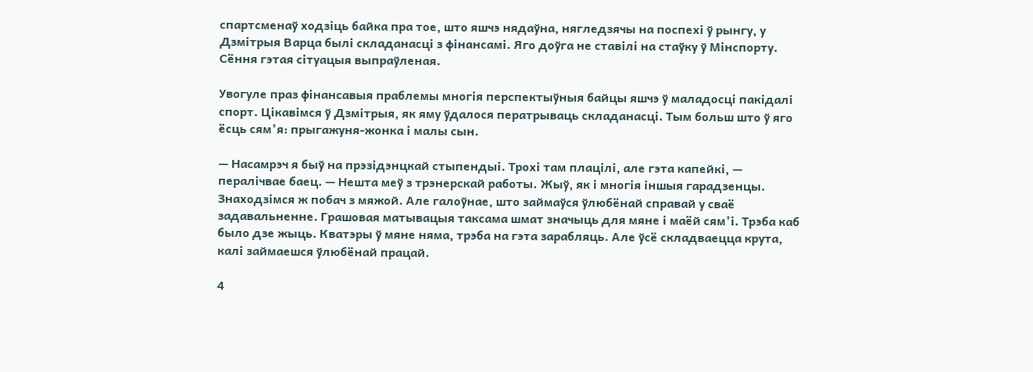спартсменаў ходзіць байка пра тое, што яшчэ нядаўна, нягледзячы на поспехі ў рынгу, у Дзмітрыя Варца былі складанасці з фінансамі. Яго доўга не ставілі на стаўку ў Мінспорту. Сёння гэтая сітуацыя выпраўленая.

Увогуле праз фінансавыя праблемы многія перспектыўныя байцы яшчэ ў маладосці пакідалі спорт. Цікавімся ў Дзмітрыя, як яму ўдалося ператрываць складанасці. Тым больш што ў яго ёсць сям’я: прыгажуня-жонка і малы сын.

— Насамрэч я быў на прэзідэнцкай стыпендыі. Трохі там плацілі, але гэта капейкі, — пералічвае баец. — Нешта меў з трэнерскай работы. Жыў, як і многія іншыя гарадзенцы. Знаходзімся ж побач з мяжой. Але галоўнае, што займаўся ўлюбёнай справай у сваё задавальненне. Грашовая матывацыя таксама шмат значыць для мяне і маёй сям’і. Трэба каб было дзе жыць. Кватэры ў мяне няма, трэба на гэта зарабляць. Але ўсё складваецца крута, калі займаешся ўлюбёнай працай.

4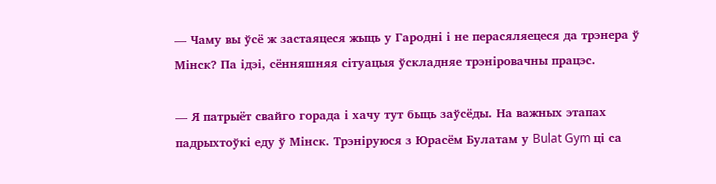— Чаму вы ўсё ж застаяцеся жыць у Гародні і не перасяляецеся да трэнера ў Мінск? Па ідэі, сённяшняя сітуацыя ўскладняе трэніровачны працэс.

— Я патрыёт свайго горада і хачу тут быць заўсёды. На важных этапах падрыхтоўкі еду ў Мінск. Трэніруюся з Юрасём Булатам у Bulat Gym ці са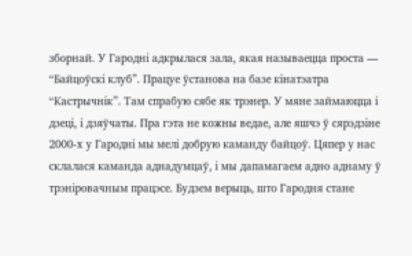зборнай. У Гародні адкрылася зала, якая называецца проста —  “Байцоўскі клуб”. Працуе ўстанова на базе кінатэатра “Кастрычнік”. Там спрабую сябе як трэнер. У мяне займаюцца і дзеці, і дзяўчаты. Пра гэта не кожны ведае, але яшчэ ў сярэдзіне 2000-х у Гародні мы мелі добрую каманду байцоў. Цяпер у нас склалася каманда аднадумцаў, і мы дапамагаем адно аднаму ў трэніровачным працэсе. Будзем верыць, што Гародня стане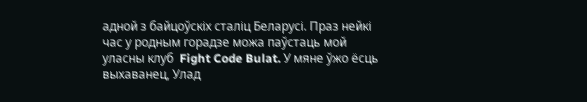адной з байцоўскіх сталіц Беларусі. Праз нейкі час у родным горадзе можа паўстаць мой уласны клуб  Fight Code Bulat. У мяне ўжо ёсць выхаванец, Улад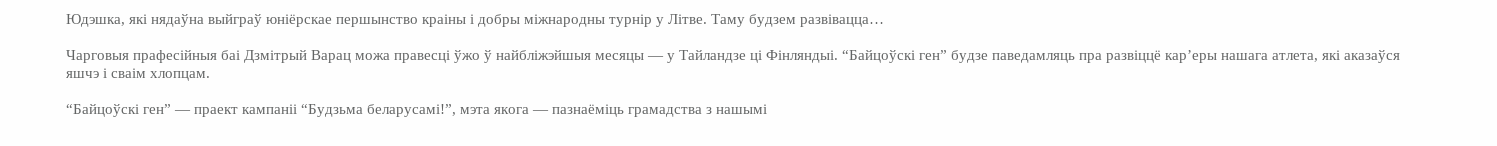Юдэшка, які нядаўна выйграў юніёрскае першынство краіны і добры міжнародны турнір у Літве. Таму будзем развівацца…

Чарговыя прафесійныя баі Дзмітрый Варац можа правесці ўжо ў найбліжэйшыя месяцы — у Тайландзе ці Фінляндыі. “Байцоўскі ген” будзе паведамляць пра развіццё кар’еры нашага атлета, які аказаўся яшчэ і сваім хлопцам.

“Байцоўскі ген” — праект кампаніі “Будзьма беларусамі!”, мэта якога — пазнаёміць грамадства з нашымі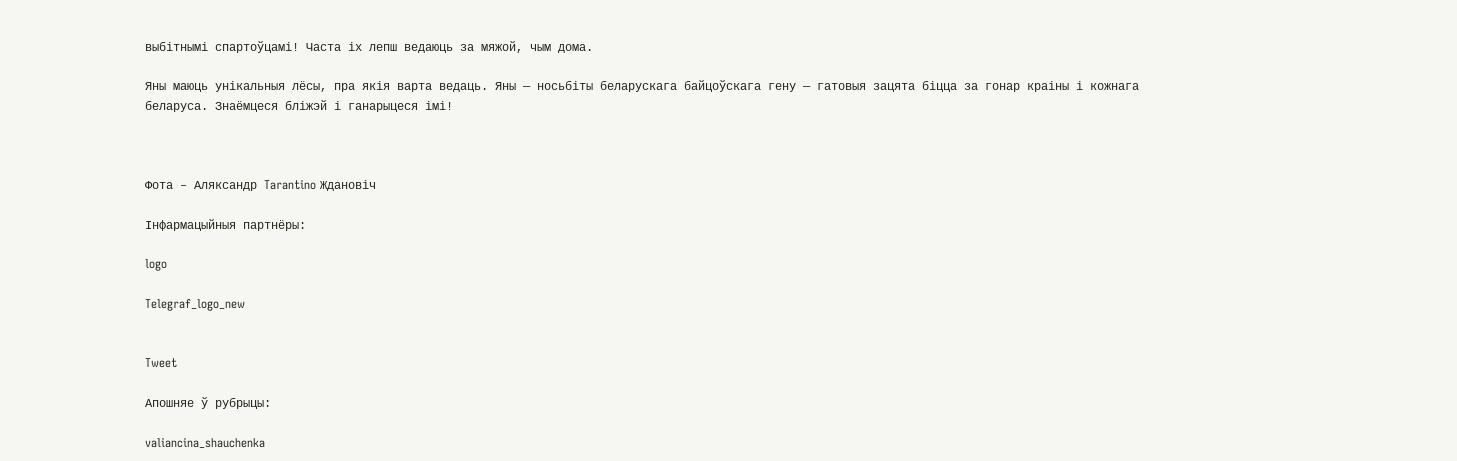выбітнымі спартоўцамі! Часта іх лепш ведаюць за мяжой, чым дома.

Яны маюць унікальныя лёсы, пра якія варта ведаць. Яны — носьбіты беларускага байцоўскага гену — гатовыя зацята біцца за гонар краіны і кожнага беларуса. Знаёмцеся бліжэй і ганарыцеся імі!



Фота – Аляксандр Tarantino Ждановіч

Інфармацыйныя партнёры:

logo

Telegraf_logo_new


Tweet

Апошняе ў рубрыцы:

valiancina_shauchenka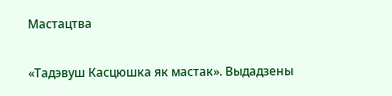Мастацтва

«Тадэвуш Касцюшка як мастак». Выдадзены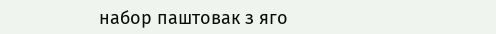набор паштовак з яго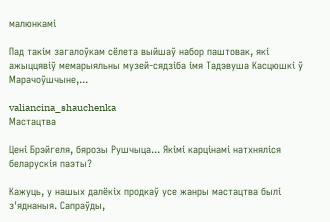малюнкамі

Пад такім загалоўкам сёлета выйшаў набор паштовак, які ажыццявіў мемарыяльны музей-сядзіба імя Тадэвуша Касцюшкі ў Марачоўшчыне,...

valiancina_shauchenka
Мастацтва

Цені Брэйгеля, бярозы Рушчыца... Якімі карцінамі натхняліся беларускія паэты?

Кажуць, у нашых далёкіх продкаў усе жанры мастацтва былі з'яднаныя. Сапраўды,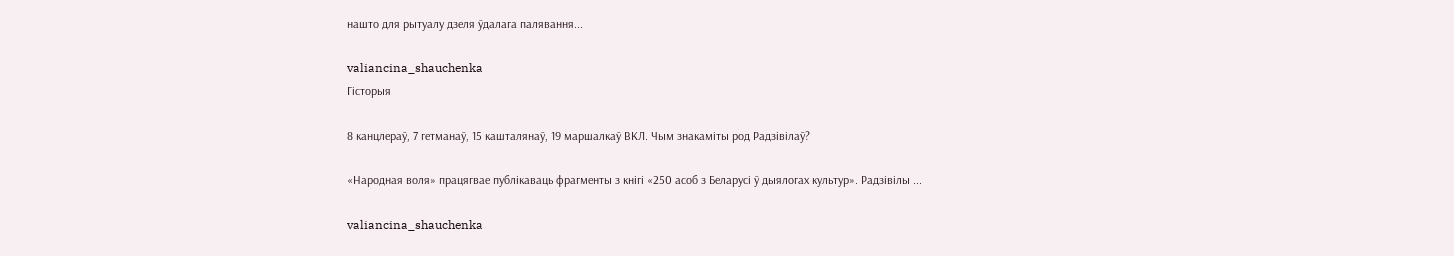нашто для рытуалу дзеля ўдалага палявання...

valiancina_shauchenka
Гісторыя

8 канцлераў, 7 гетманаў, 15 кашталянаў, 19 маршалкаў ВКЛ. Чым знакаміты род Радзівілаў?

«Народная воля» працягвае публікаваць фрагменты з кнігі «250 асоб з Беларусі ў дыялогах культур». Радзівілы ...

valiancina_shauchenka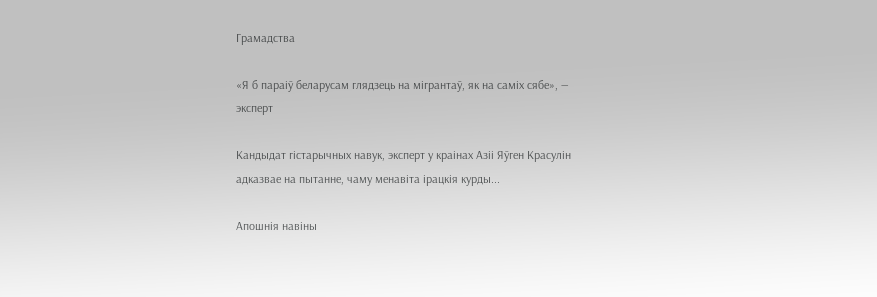Грамадства

«Я б параіў беларусам глядзець на мігрантаў, як на саміх сябе», — эксперт

Кандыдат гістарычных навук, эксперт у краінах Азіі Яўген Красулін адказвае на пытанне, чаму менавіта ірацкія курды...

Апошнія навіны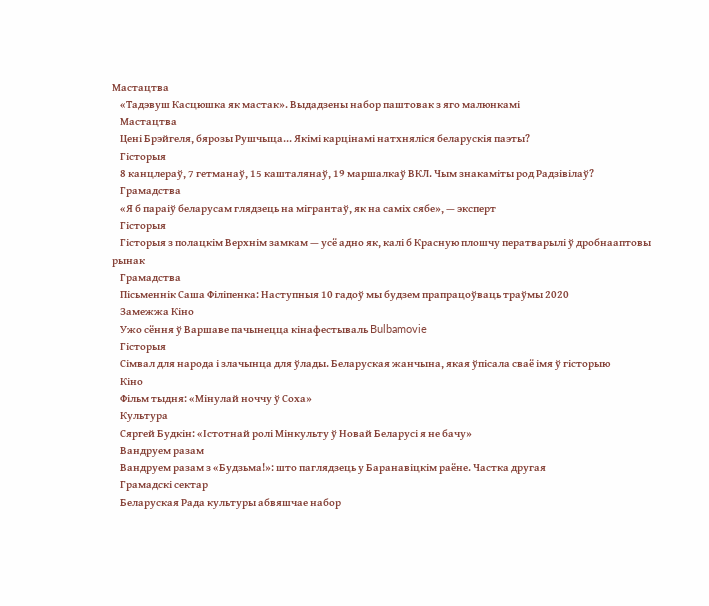Мастацтва
    «Тадэвуш Касцюшка як мастак». Выдадзены набор паштовак з яго малюнкамі
    Мастацтва
    Цені Брэйгеля, бярозы Рушчыца... Якімі карцінамі натхняліся беларускія паэты?
    Гісторыя
    8 канцлераў, 7 гетманаў, 15 кашталянаў, 19 маршалкаў ВКЛ. Чым знакаміты род Радзівілаў?
    Грамадства
    «Я б параіў беларусам глядзець на мігрантаў, як на саміх сябе», — эксперт
    Гісторыя
    Гісторыя з полацкім Верхнім замкам — усё адно як, калі б Красную плошчу ператварылі ў дробнааптовы рынак
    Грамадства
    Пісьменнік Саша Філіпенка: Наступныя 10 гадоў мы будзем прапрацоўваць траўмы 2020
    Замежжа Кіно
    Ужо сёння ў Варшаве пачынецца кінафестываль Bulbamovie
    Гісторыя
    Сімвал для народа і злачынца для ўлады. Беларуская жанчына, якая ўпісала сваё імя ў гісторыю
    Кіно
    Фільм тыдня: «Мінулай ноччу ў Соха»
    Культура
    Сяргей Будкін: «Істотнай ролі Мінкульту ў Новай Беларусі я не бачу»
    Вандруем разам
    Вандруем разам з «Будзьма!»: што паглядзець у Баранавіцкім раёне. Частка другая
    Грамадскі сектар
    Беларуская Рада культуры абвяшчае набор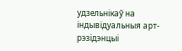удзельнікаў на індывідуальныя арт-рэзідэнцыі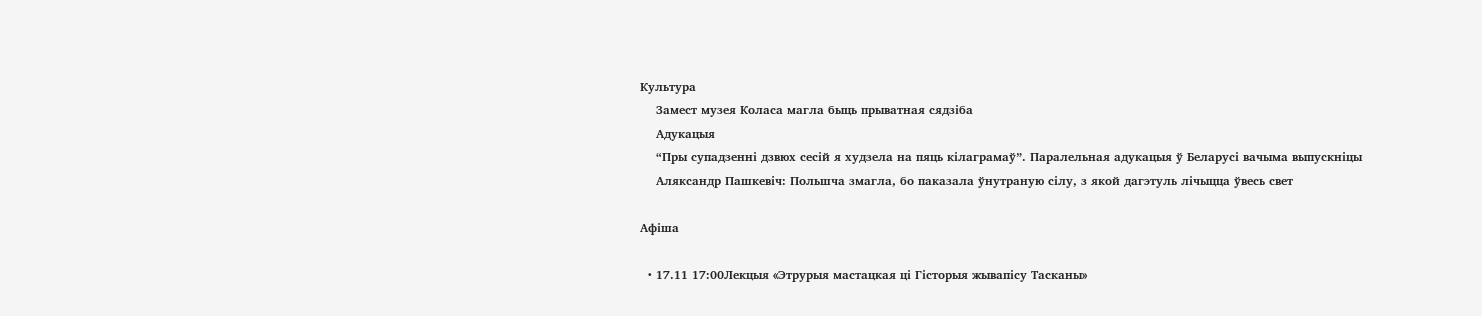Культура
    Замест музея Коласа магла быць прыватная сядзіба
    Адукацыя
    “Пры супадзенні дзвюх сесій я худзела на пяць кілаграмаў”. Паралельная адукацыя ў Беларусі вачыма выпускніцы
    Аляксандр Пашкевіч: Польшча змагла, бо паказала ўнутраную сілу, з якой дагэтуль лічыцца ўвесь свет

Афіша

  • 17.11 17:00Лекцыя «Этрурыя мастацкая ці Гісторыя жывапісу Тасканы»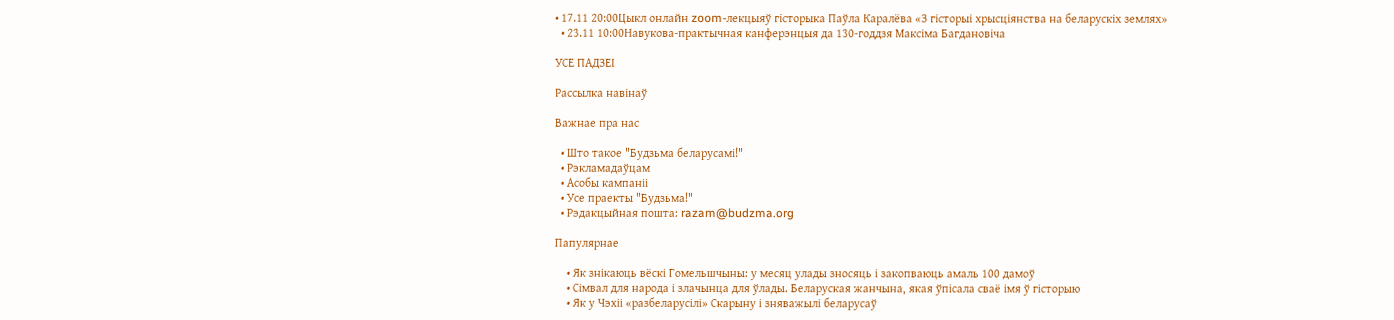• 17.11 20:00Цыкл онлайн zoom-лекцыяў гісторыка Паўла Каралёва «З гісторыі хрысціянства на беларускіх землях»
  • 23.11 10:00Навукова-практычная канферэнцыя да 130-годдзя Максіма Багдановіча

УСЕ ПАДЗЕI

Рассылка навінаў

Важнае пра нас

  • Што такое "Будзьма беларусамі!"
  • Рэкламадаўцам
  • Асобы кампаніі
  • Усе праекты "Будзьма!"
  • Рэдакцыйная пошта: razam@budzma.org

Папулярнае

    • Як знікаюць вёскі Гомельшчыны: у месяц улады зносяць і закопваюць амаль 100 дамоў
    • Сімвал для народа і злачынца для ўлады. Беларуская жанчына, якая ўпісала сваё імя ў гісторыю
    • Як у Чэхіі «разбеларусілі» Скарыну і зняважылі беларусаў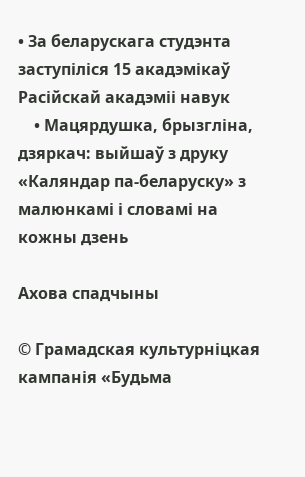• За беларускага студэнта заступіліся 15 акадэмікаў Расійскай акадэміі навук
    • Мацярдушка, брызгліна, дзяркач: выйшаў з друку «Каляндар па-беларуску» з малюнкамі і словамі на кожны дзень

Ахова спадчыны

© Грамадская культурніцкая кампанія «Будьма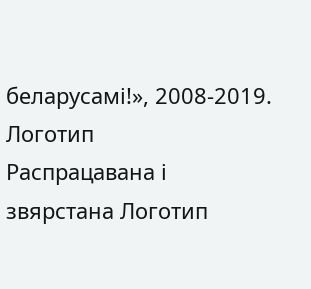беларусамі!», 2008-2019.
Логотип
Распрацавана і звярстана Логотип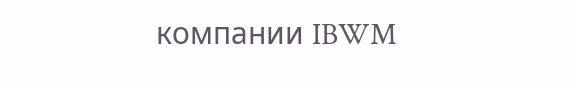компании IBWM